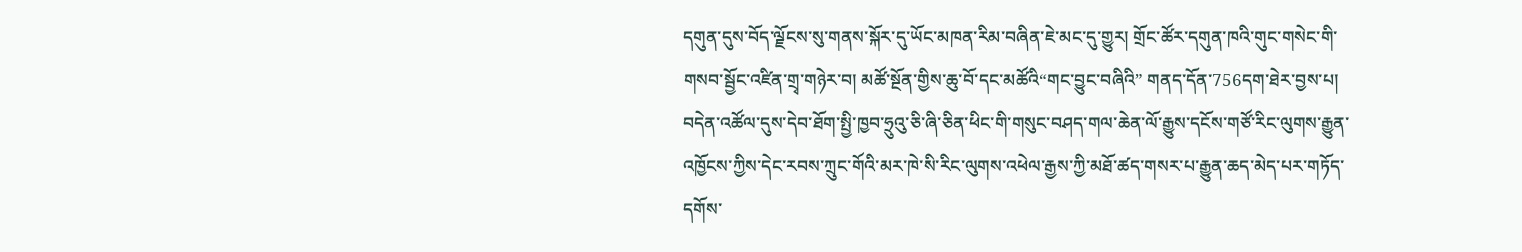དགུན་དུས་བོད་ལྗོངས་སུ་གནས་སྐོར་དུ་ཡོང་མཁན་རིམ་བཞིན་ཇེ་མང་དུ་གྱུར། གྲོང་ཚོར་དགུན་ཁའི་གུང་གསེང་གི་གསབ་སྦྱོང་འཛིན་གྲྭ་གཉེར་བ། མཚོ་སྔོན་གྱིས་ཆུ་བོ་དང་མཚོའི“གང་བྱུང་བཞིའི” གནད་དོན་756དག་ཐེར་བྱས་པ། བདེན་འཚོལ་དུས་དེབ་ཐོག་སྤྱི་ཁྱབ་ཧྲུའུ་ཅི་ཞི་ཅིན་ཕིང་གི་གསུང་བཤད་གལ་ཆེན་ལོ་རྒྱུས་དངོས་གཙོ་རིང་ལུགས་རྒྱུན་འཁྱོངས་ཀྱིས་དེང་རབས་ཀྲུང་གོའི་མར་ཁེ་སི་རིང་ལུགས་འཕེལ་རྒྱས་ཀྱི་མཐོ་ཚད་གསར་པ་རྒྱུན་ཆད་མེད་པར་གཏོད་དགོས་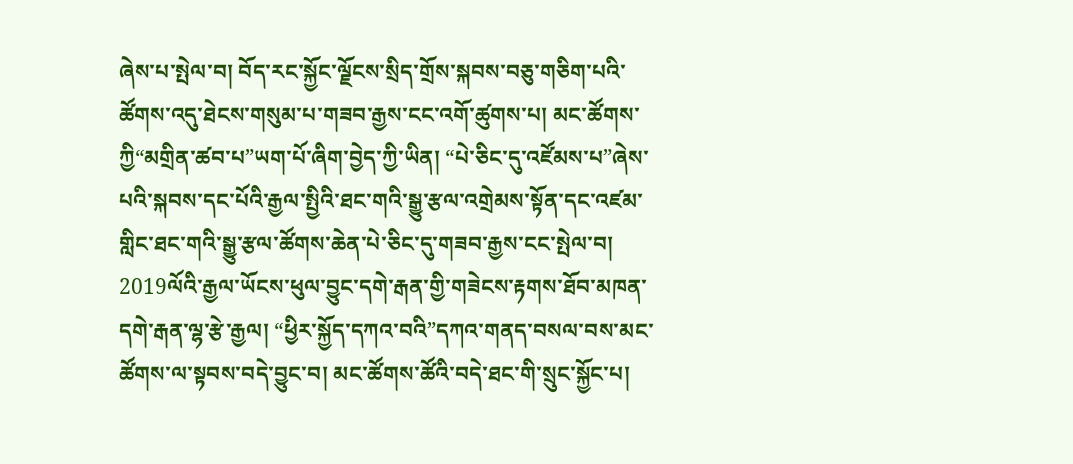ཞེས་པ་སྤེལ་བ། བོད་རང་སྐྱོང་ལྗོངས་སྲིད་གྲོས་སྐབས་བཅུ་གཅིག་པའི་ཚོགས་འདུ་ཐེངས་གསུམ་པ་གཟབ་རྒྱས་ངང་འགོ་ཚུགས་པ། མང་ཚོགས་ཀྱི“མགྲིན་ཚབ་པ”ཡག་པོ་ཞིག་བྱེད་ཀྱི་ཡིན། “པེ་ཅིང་དུ་འཛོམས་པ”ཞེས་པའི་སྐབས་དང་པོའི་རྒྱལ་སྤྱིའི་ཐང་གའི་སྒྱུ་རྩལ་འགྲེམས་སྟོན་དང་འཛམ་གླིང་ཐང་གའི་སྒྱུ་རྩལ་ཚོགས་ཆེན་པེ་ཅིང་དུ་གཟབ་རྒྱས་ངང་སྤེལ་བ། 2019ལོའི་རྒྱལ་ཡོངས་ཕུལ་བྱུང་དགེ་རྒན་གྱི་གཟེངས་རྟགས་ཐོབ་མཁན་དགེ་རྒན་ལྷ་རྩེ་རྒྱལ། “ཕྱིར་སྐྱོད་དཀའ་བའི”དཀའ་གནད་བསལ་བས་མང་ཚོགས་ལ་སྟབས་བདེ་བྱུང་བ། མང་ཚོགས་ཚོའི་བདེ་ཐང་གི་སྲུང་སྐྱོང་པ།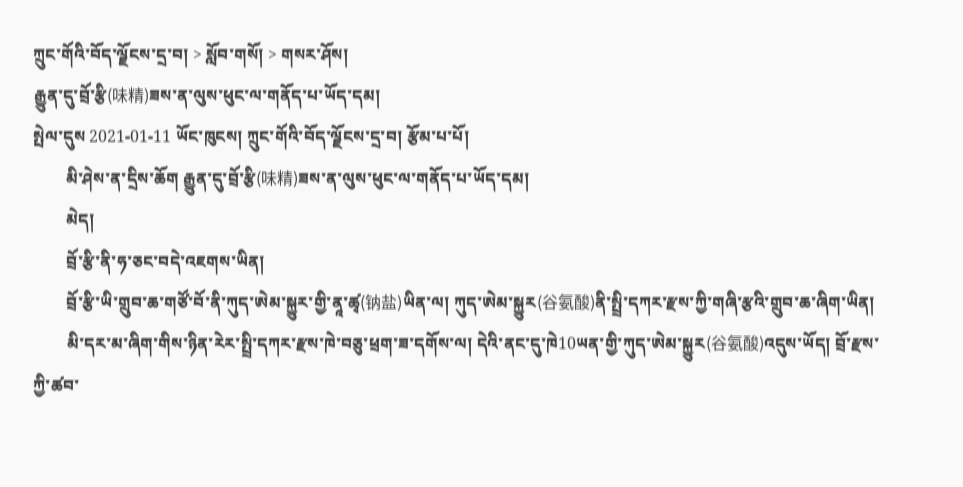ཀྲུང་གོའི་བོད་ལྗོངས་དྲ་བ། > སློབ་གསོ། > གསར་ཤོས།
རྒྱུན་དུ་བྲོ་རྩི(味精)ཟས་ན་ལུས་ཕུང་ལ་གནོད་པ་ཡོད་དམ།
སྤེལ་དུས 2021-01-11 ཡོང་ཁུངས། ཀྲུང་གོའི་བོད་ལྗོངས་དྲ་བ། རྩོམ་པ་པོ།
        མི་ཤེས་ན་དྲིས་ཆོག རྒྱུན་དུ་བྲོ་རྩི(味精)ཟས་ན་ལུས་ཕུང་ལ་གནོད་པ་ཡོད་དམ།
        མེད།
        བྲོ་རྩི་ནི་ཧ་ཅང་བདེ་འཇགས་ཡིན།
        བྲོ་རྩི་ཡི་གྲུབ་ཆ་གཙོ་བོ་ནི་ཀུད་ཨེམ་སྐྱུར་གྱི་ནཱ་ཚྭ(钠盐)ཡིན་ལ། ཀུད་ཨེམ་སྐྱུར(谷氨酸)ནི་སྤྲི་དཀར་རྫས་ཀྱི་གཞི་རྩའི་གྲུབ་ཆ་ཞིག་ཡིན།
        མི་དར་མ་ཞིག་གིས་ཉིན་རེར་སྤྲི་དཀར་རྫས་ཁེ་བཅུ་ཕྲག་ཟ་དགོས་ལ། དེའི་ནང་དུ་ཁེ10ཡན་གྱི་ཀུད་ཨེམ་སྐྱུར(谷氨酸)འདུས་ཡོད། བྲོ་རྫས་ཀྱི་ཚབ་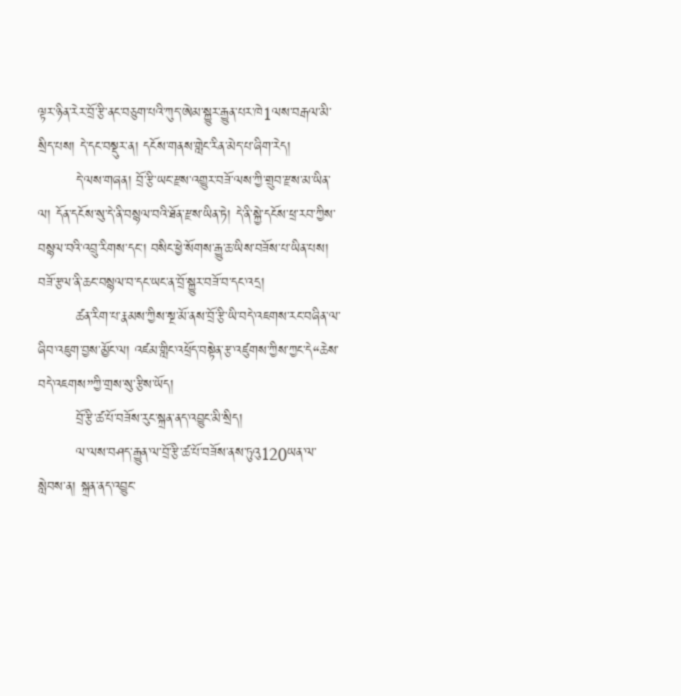ལྟར་ཉིན་རེར་བྲོ་རྩི་ནང་བཅུག་པའི་ཀུད་ཨེམ་སྐྱུར་རྒྱུན་པར་ཁེ1ལས་བརྒལ་མི་སྲིད་པས། དེ་དང་བསྡུར་ན། དངོས་གནས་གླེང་རིན་མེད་པ་ཞིག་རེད།
        དེ་ལས་གཞན། བྲོ་རྩི་ཡང་རྫས་འགྱུར་བཟོ་ལས་ཀྱི་གྲུབ་རྫས་མ་ཡིན་ལ། དོན་དངོས་སུ་དེ་ནི་བསྙལ་བའི་ཐོན་རྫས་ཡིན་ཏེ། དེ་ནི་སྐྱེ་དངོས་ཕྲ་རབ་ཀྱིས་བསྙལ་བའི་འབྲུ་རིགས་དང་། བསིང་ཕྱེ་སོགས་རྒྱུ་ཆ་ཡིས་བཟོས་པ་ཡིན་པས། བཟོ་རྩལ་ནི་ཆང་བསྙལ་བ་དང་ཡང་ན་བྲོ་སྐྱུར་བཟོ་བ་དང་འདྲ།
        ཚན་རིག་པ་རྣམས་ཀྱིས་སྔ་མོ་ནས་བྲོ་རྩི་ཡི་བདེ་འཇགས་རང་བཞིན་ལ་ཞིབ་འཇུག་བྱས་མྱོང་ལ། འཛམ་གླིང་འཕྲོད་བསྟེན་རྩ་འཛུགས་ཀྱིས་ཀྱང་དེ“ཆེས་བདེ་འཇགས”ཀྱི་གྲས་སུ་རྩིས་ཡོད།
        བྲོ་རྩི་ཚ་པོ་བཟོས་རུང་སྐྲན་ནད་འབྱུང་མི་སྲིད།
        ལ་ལས་བཤད་རྒྱུན་ལ་བྲོ་རྩི་ཚ་པོ་བཟོས་ནས་ཏུའུ120ཡན་ལ་སླེབས་ན། སྐྲན་ནད་འབྱུང་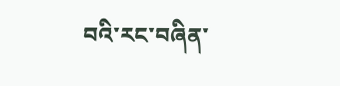བའི་རང་བཞིན་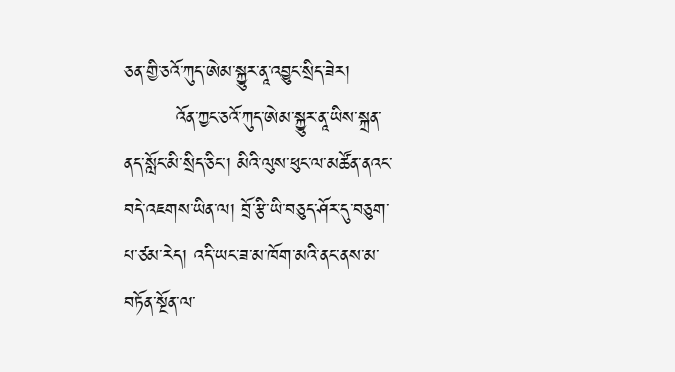ཅན་གྱི་ཅའོ་ཀུད་ཨེམ་སྐྱུར་ནཱ་འབྱུང་སྲིད་ཟེར།
        འོན་ཀྱང་ཅའོ་ཀུད་ཨེམ་སྐྱུར་ནཱ་ཡིས་སྐྲན་ནད་སློང་མི་སྲིད་ཅིང་། མིའི་ལུས་ཕུང་ལ་མཚོན་ནའང་བདེ་འཇགས་ཡིན་ལ། བྲོ་རྩི་ཡི་བཅུད་ཤོར་དུ་བཅུག་པ་ཙམ་རེད། འདི་ཡང་ཟ་མ་ཁོག་མའི་ནང་ནས་མ་བཏོན་སྔོན་ལ་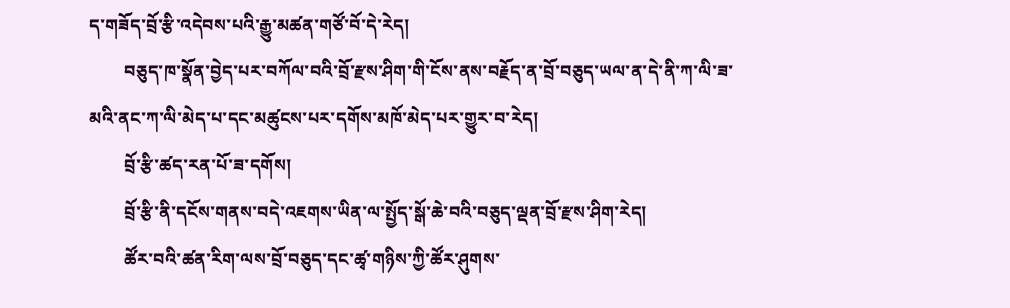ད་གཟོད་བྲོ་རྩི་འདེབས་པའི་རྒྱུ་མཚན་གཙོ་བོ་དེ་རེད།
        བཅུད་ཁ་སྣོན་བྱེད་པར་བཀོལ་བའི་བྲོ་རྫས་ཤིག་གི་ངོས་ནས་བརྗོད་ན་བྲོ་བཅུད་ཡལ་ན་དེ་ནི་ཀ་ལི་ཟ་མའི་ནང་ཀ་ལི་མེད་པ་དང་མཚུངས་པར་དགོས་མཁོ་མེད་པར་གྱུར་བ་རེད།
        བྲོ་རྩི་ཚད་རན་པོ་ཟ་དགོས།
        བྲོ་རྩི་ནི་དངོས་གནས་བདེ་འཇགས་ཡིན་ལ་སྤྱོད་སྒོ་ཆེ་བའི་བཅུད་ལྡན་བྲོ་རྫས་ཤིག་རེད།
        ཚོར་བའི་ཚན་རིག་ལས་བྲོ་བཅུད་དང་ཚྭ་གཉིས་ཀྱི་ཚོར་ཤུགས་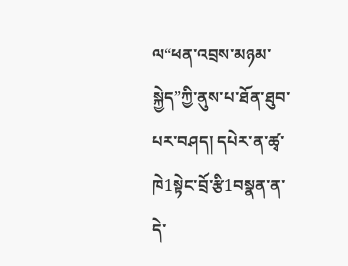ལ“ཕན་འབྲས་མཉམ་སྐྱེད”ཀྱི་ནུས་པ་ཐོན་ཐུབ་པར་བཤད། དཔེར་ན་ཚྭ་ཁེ1སྟེང་བྲོ་རྩི1བསྣན་ན་དེ་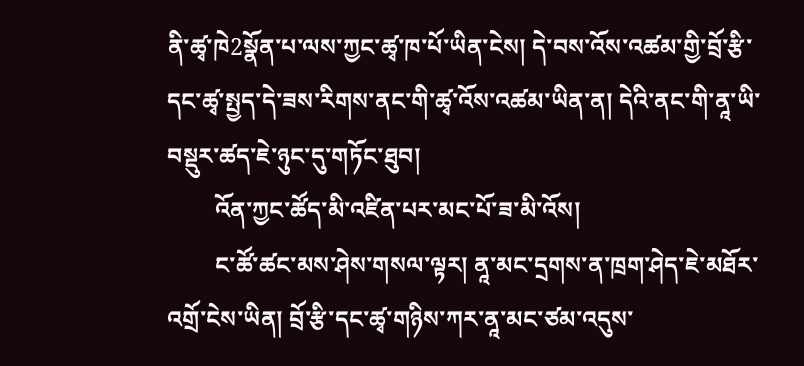ནི་ཚྭ་ཁེ2སྣོན་པ་ལས་ཀྱང་ཚྭ་ཁ་པོ་ཡིན་ངེས། དེ་བས་འོས་འཚམ་གྱི་བྲོ་རྩི་དང་ཚྭ་སྤྱད་དེ་ཟས་རིགས་ནང་གི་ཚྭ་འོས་འཚམ་ཡིན་ན། དེའི་ནང་གི་ནཱ་ཡི་བསྡུར་ཚད་ཇེ་ཉུང་དུ་གཏོང་ཐུབ།
        འོན་ཀྱང་ཚོད་མི་འཛིན་པར་མང་པོ་ཟ་མི་འོས།
        ང་ཚོ་ཚང་མས་ཤེས་གསལ་ལྟར། ནཱ་མང་དྲགས་ན་ཁྲག་ཤེད་ཇེ་མཐོར་འགྲོ་ངེས་ཡིན། བྲོ་རྩི་དང་ཚྭ་གཉིས་ཀར་ནཱ་མང་ཙམ་འདུས་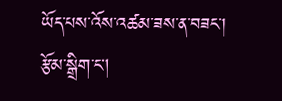ཡོད་པས་འོས་འཚམ་ཟས་ན་བཟང་།
རྩོམ་སྒྲིག་ང།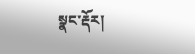སྣང་རྡོར།